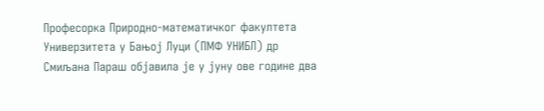Професорка Природно-математичког факултета Универзитета у Бањој Луци (ПМФ УНИБЛ) др Смиљана Параш објавила је у јуну ове године два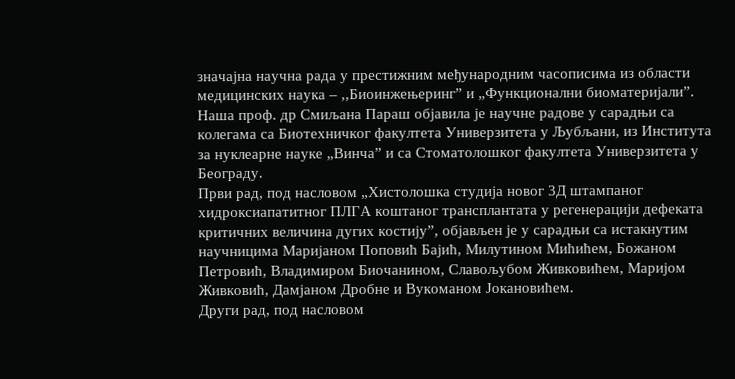значајна научна рада у престижним међународним часописима из области медицинских наука – ,,Биоинжењеринг” и „Функционални биоматеријали”.
Наша проф. др Смиљана Параш објавила је научне радове у сарадњи са колегама са Биотехничког факултета Универзитета у Љубљани, из Института за нуклеарне науке „Винча” и са Стоматолошког факултета Универзитета у Београду.
Први рад, под насловом „Хистолошка студија новог 3Д штампаног хидроксиапатитног ПЛГА коштаног трансплантата у регенерацији дефеката критичних величина дугих костију”, објављен је у сарадњи са истакнутим научницима Маријаном Поповић Бајић, Милутином Мићићем, Божаном Петровић, Владимиром Биочанином, Славољубом Живковићем, Маријом Живковић, Дамјаном Дробне и Вукоманом Јокановићем.
Други рад, под насловом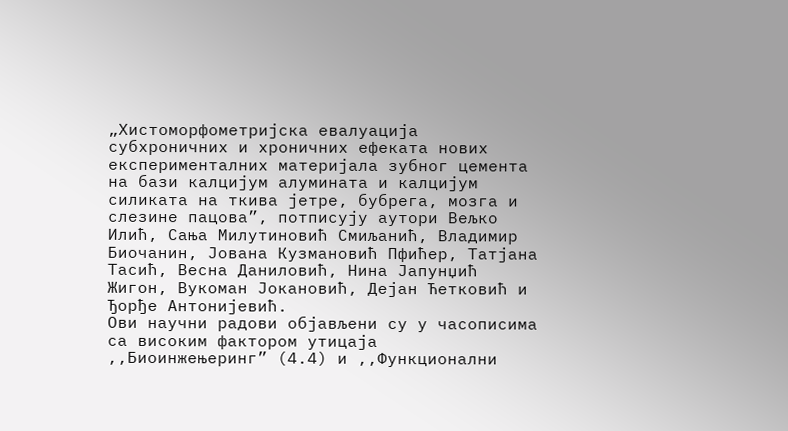„Хистоморфометријска евалуација субхроничних и хроничних ефеката нових експерименталних материјала зубног цемента на бази калцијум алумината и калцијум силиката на ткива јетре, бубрега, мозга и слезине пацова”, потписују аутори Вељко Илић, Сања Милутиновић Смиљанић, Владимир Биочанин, Јована Кузмановић Пфићер, Татјана Тасић, Весна Даниловић, Нина Јапунџић Жигон, Вукоман Јокановић, Дејан Ћетковић и Ђорђе Антонијевић.
Ови научни радови објављени су у часописима са високим фактором утицаја ,,Биоинжењеринг” (4.4) и ,,Функционални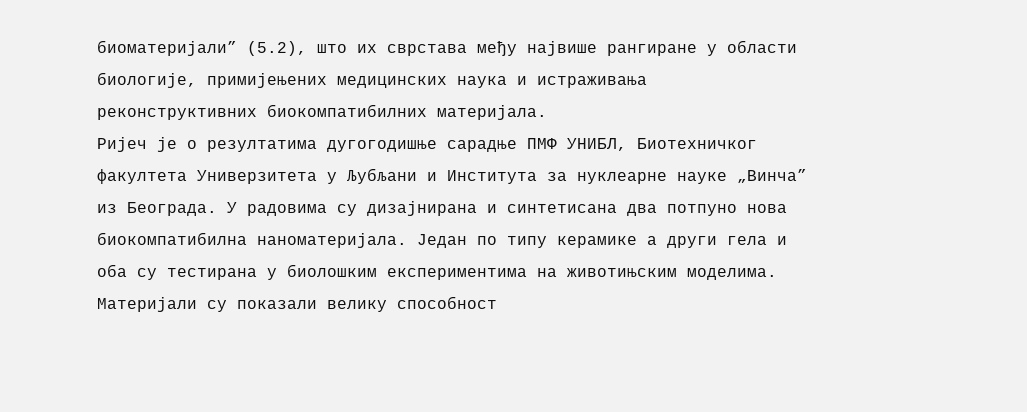биоматеријали” (5.2), што их сврстава међу највише рангиране у области биологије, примијењених медицинских наука и истраживања реконструктивних биокомпатибилних материјала.
Ријеч је о резултатима дугогодишње сарадње ПМФ УНИБЛ, Биотехничког факултета Универзитета у Љубљани и Института за нуклеарне науке „Винча” из Београда. У радовима су дизајнирана и синтетисана два потпуно нова биокомпатибилна наноматеријала. Један по типу керамике а други гела и оба су тестирана у биолошким експериментима на животињским моделима. Материјали су показали велику способност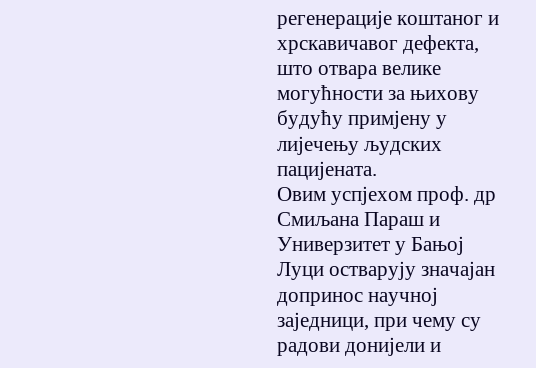регенерације коштаног и хрскавичавог дефекта, што отвара велике могућности за њихову будућу примјену у лијечењу људских пацијената.
Овим успјехом проф. др Смиљана Параш и Универзитет у Бањој Луци остварују значајан допринос научној заједници, при чему су радови донијели и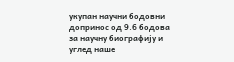укупан научни бодовни допринос од 9.6 бодова за научну биографију и углед наше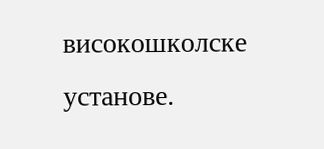високошколске установе.